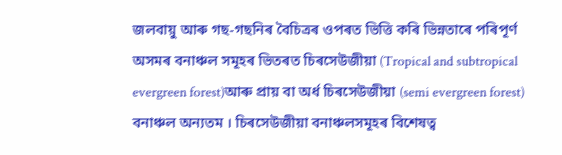জলবায়ু আৰু গছ-গছনিৰ বৈচিত্ৰৰ ওপৰত ভিত্তি কৰি ভিন্নতাৰে পৰিপূৰ্ণ অসমৰ বনাঞ্চল সমূহৰ ভিতৰত চিৰসেউজীয়া (Tropical and subtropical evergreen forest)আৰু প্ৰায় বা অৰ্ধ চিৰসেউজীয়া (semi evergreen forest) বনাঞ্চল অন্যতম । চিৰসেউজীয়া বনাঞ্চলসমূহৰ বিশেষত্ব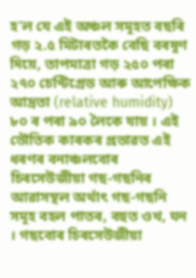হ’ল যে এই অঞ্চল সমূহত বছৰি গড় ২.৫ মিটাৰতকৈ বেছি বৰষুণ দিয়ে, তাপমাত্ৰা গড় ২৫০ পৰা ২৭০ চেণ্টিগ্ৰেড আৰু আপেক্ষিক আদ্ৰতা (relative humidity) ৮০ ৰ পৰা ৯০ লৈকে যায় । এই ভৌতিক কাৰকৰ প্ৰভাৱত এই ধৰণৰ বনাঞ্চলবোৰ চিৰসেউজীয়া গছ-গছনিৰ আৱাসস্থল অৰ্থাৎ গছ-গছনি সমূহ বহল পাতৰ, বহুত ওখ, ঘন । গছবোৰ চিৰসেউজীয়া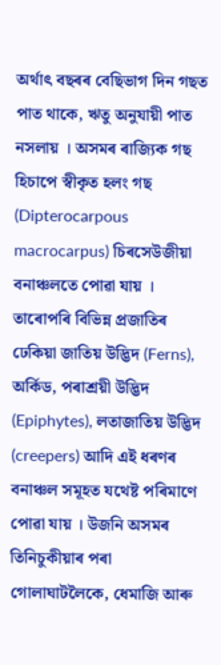অৰ্থাৎ বছৰৰ বেছিভাগ দিন গছত পাত থাকে, ঋতু অনুযায়ী পাত নসলায় । অসমৰ ৰাজ্যিক গছ হিচাপে স্বীকৃত হলং গছ (Dipterocarpous macrocarpus) চিৰসেউজীয়া বনাঞ্চলতে পোৱা যায় । তাৰোপৰি বিভিন্ন প্ৰজাতিৰ ঢেকিয়া জাতিয় উদ্ভিদ (Ferns), অৰ্কিড, পৰাশ্ৰয়ী উদ্ভিদ (Epiphytes), লতাজাতিয় উদ্ভিদ (creepers) আদি এই ধৰণৰ বনাঞ্চল সমূহত যথেষ্ট পৰিমাণে পোৱা যায় । উজনি অসমৰ তিনিচুকীয়াৰ পৰা গোলাঘাটলৈকে, ধেমাজি আৰু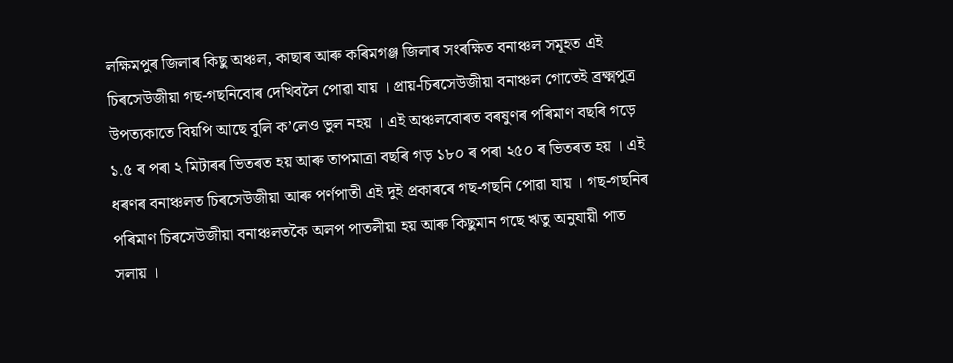লক্ষিমপুৰ জিলাৰ কিছু অঞ্চল, কাছাৰ আৰু কৰিমগঞ্জ জিলাৰ সংৰক্ষিত বনাঞ্চল সমূহত এই চিৰসেউজীয়া গছ-গছনিবোৰ দেখিবলৈ পোৱা যায় । প্ৰায়-চিৰসেউজীয়া বনাঞ্চল গোতেই ব্ৰক্ষ্মপুত্ৰ উপত্যকাতে বিয়পি আছে বুলি ক’লেও ভুল নহয় । এই অঞ্চলবোৰত বৰষুণৰ পৰিমাণ বছৰি গড়ে ১.৫ ৰ পৰা ২ মিটাৰৰ ভিতৰত হয় আৰু তাপমাত্ৰা বছৰি গড় ১৮০ ৰ পৰা ২৫০ ৰ ভিতৰত হয় । এই ধৰণৰ বনাঞ্চলত চিৰসেউজীয়া আৰু পৰ্ণপাতী এই দুই প্ৰকাৰৰে গছ-গছনি পোৱা যায় । গছ-গছনিৰ পৰিমাণ চিৰসেউজীয়া বনাঞ্চলতকৈ অলপ পাতলীয়া হয় আৰু কিছুমান গছে ঋতু অনুযায়ী পাত সলায় ।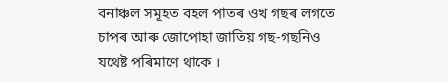বনাঞ্চল সমূহত বহল পাতৰ ওখ গছৰ লগতে চাপৰ আৰু জোপোহা জাতিয় গছ-গছনিও যথেষ্ট পৰিমাণে থাকে ।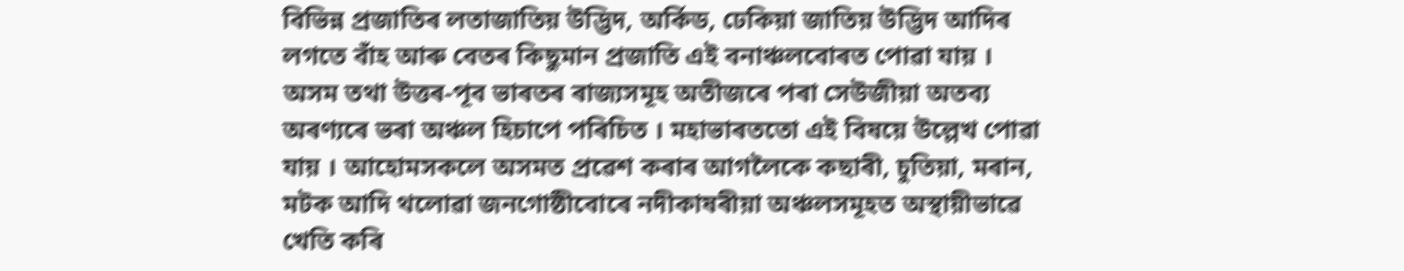বিভিন্ন প্ৰজাতিৰ লতাজাতিয় উদ্ভিদ, অৰ্কিড, ঢেকিয়া জাতিয় উদ্ভিদ আদিৰ লগতে বাঁহ আৰু বেতৰ কিছুমান প্ৰজাতি এই বনাঞ্চলবোৰত পোৱা যায় ।
অসম তথা উত্তৰ-পূব ভাৰতৰ ৰাজ্যসমূহ অতীজৰে পৰা সেউজীয়া অতব্য অৰণ্যৰে ভৰা অঞ্চল হিচাপে পৰিচিত । মহাভাৰততো এই বিষয়ে উল্লেখ পোৱা যায় । আহোমসকলে অসমত প্ৰৱেশ কৰাৰ আগলৈকে কছাৰী, চুতিয়া, মৰান, মটক আদি থলোৱা জনগোষ্ঠীবোৰে নদীকাষৰীয়া অঞ্চলসমূহত অস্থায়ীভাৱে খেতি কৰি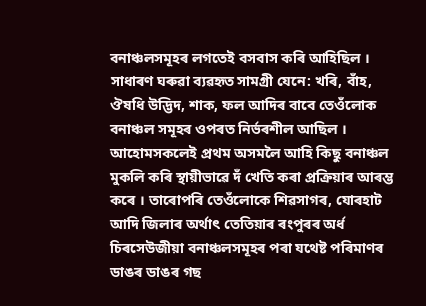বনাঞ্চলসমূহৰ লগতেই বসবাস কৰি আহিছিল । সাধাৰণ ঘৰুৱা ব্যৱহৃত সামগ্ৰী যেনে: খৰি, বাঁহ, ঔষধি উদ্ভিদ, শাক, ফল আদিৰ বাবে তেওঁলোক বনাঞ্চল সমূহৰ ওপৰত নিৰ্ভৰশীল আছিল । আহোমসকলেই প্ৰথম অসমলৈ আহি কিছু বনাঞ্চল মুকলি কৰি স্থায়ীভাৱে দঁ খেতি কৰা প্ৰক্ৰিয়াৰ আৰম্ভ কৰে । তাৰোপৰি তেওঁলোকে শিৱসাগৰ, যোৰহাট আদি জিলাৰ অৰ্থাৎ তেতিয়াৰ ৰংপুৰৰ অৰ্ধ চিৰসেউজীয়া বনাঞ্চলসমূহৰ পৰা যথেষ্ট পৰিমাণৰ ডাঙৰ ডাঙৰ গছ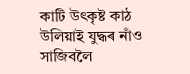কাটি উৎকৃষ্ট কাঠ উলিয়াই যুদ্ধৰ নাঁও সাজিবলৈ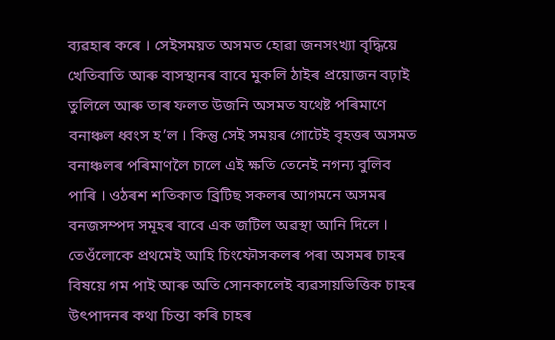ব্যৱহাৰ কৰে । সেইসময়ত অসমত হোৱা জনসংখ্যা বৃদ্ধিয়ে খেতিবাতি আৰু বাসস্থানৰ বাবে মুকলি ঠাইৰ প্ৰয়োজন বঢ়াই তুলিলে আৰু তাৰ ফলত উজনি অসমত যথেষ্ট পৰিমাণে বনাঞ্চল ধ্বংস হ’ল । কিন্তু সেই সময়ৰ গোটেই বৃহত্তৰ অসমত বনাঞ্চলৰ পৰিমাণলৈ চালে এই ক্ষতি তেনেই নগন্য বুলিব পাৰি । ওঠৰশ শতিকাত ব্ৰিটিছ সকলৰ আগমনে অসমৰ বনজসম্পদ সমূহৰ বাবে এক জটিল অৱস্থা আনি দিলে । তেওঁলোকে প্ৰথমেই আহি চিংফৌসকলৰ পৰা অসমৰ চাহৰ বিষয়ে গম পাই আৰু অতি সোনকালেই ব্যৱসায়ভিত্তিক চাহৰ উৎপাদনৰ কথা চিন্তা কৰি চাহৰ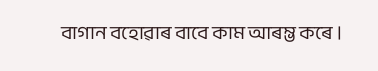বাগান বহোৱাৰ বাবে কাম আৰম্ভ কৰে ।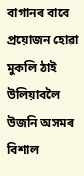বাগানৰ বাবে প্ৰয়োজন হোৱা মুকলি ঠাই উলিয়াবলৈ উজনি অসমৰ বিশাল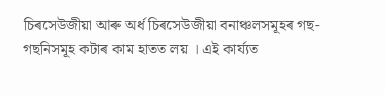চিৰসেউজীয়া আৰু অৰ্ধ চিৰসেউজীয়া বনাঞ্চলসমূহৰ গছ-গছনিসমূহ কটাৰ কাম হাতত লয় । এই কাৰ্য্যত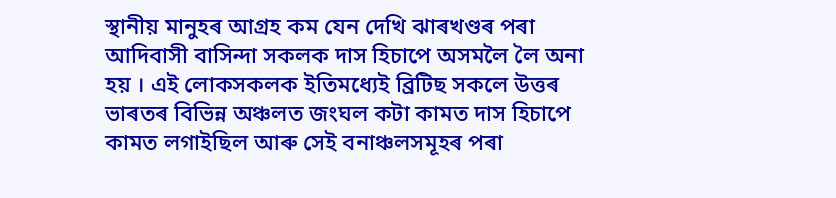স্থানীয় মানুহৰ আগ্ৰহ কম যেন দেখি ঝাৰখণ্ডৰ পৰা আদিবাসী বাসিন্দা সকলক দাস হিচাপে অসমলৈ লৈ অনা হয় । এই লোকসকলক ইতিমধ্যেই ব্ৰিটিছ সকলে উত্তৰ ভাৰতৰ বিভিন্ন অঞ্চলত জংঘল কটা কামত দাস হিচাপে কামত লগাইছিল আৰু সেই বনাঞ্চলসমূহৰ পৰা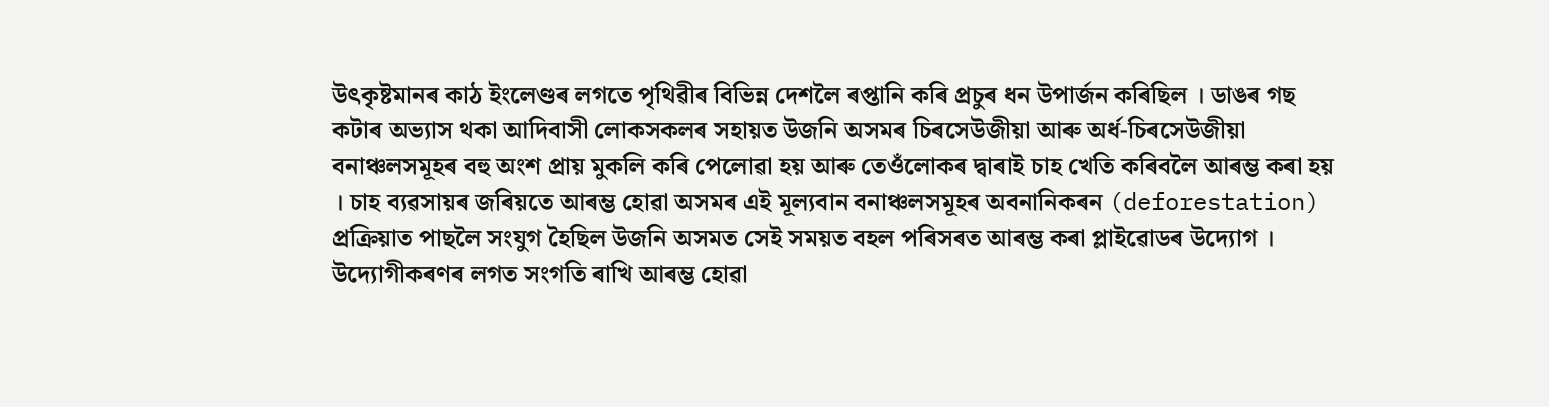উৎকৃষ্টমানৰ কাঠ ইংলেণ্ডৰ লগতে পৃথিৱীৰ বিভিন্ন দেশলৈ ৰপ্তানি কৰি প্ৰচুৰ ধন উপাৰ্জন কৰিছিল । ডাঙৰ গছ কটাৰ অভ্যাস থকা আদিবাসী লোকসকলৰ সহায়ত উজনি অসমৰ চিৰসেউজীয়া আৰু অৰ্ধ-চিৰসেউজীয়া বনাঞ্চলসমূহৰ বহু অংশ প্ৰায় মুকলি কৰি পেলোৱা হয় আৰু তেওঁলোকৰ দ্বাৰাই চাহ খেতি কৰিবলৈ আৰম্ভ কৰা হয় । চাহ ব্যৱসায়ৰ জৰিয়তে আৰম্ভ হোৱা অসমৰ এই মূল্যবান বনাঞ্চলসমূহৰ অবনানিকৰন (deforestation) প্ৰক্ৰিয়াত পাছলৈ সংযুগ হৈছিল উজনি অসমত সেই সময়ত বহল পৰিসৰত আৰম্ভ কৰা প্লাইৱোডৰ উদ্যোগ । উদ্যোগীকৰণৰ লগত সংগতি ৰাখি আৰম্ভ হোৱা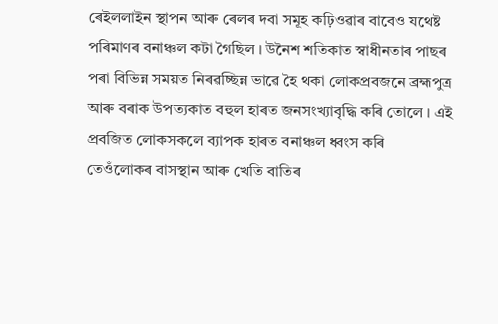ৰেইললাইন স্থাপন আৰু ৰেলৰ দবা সমূহ কঢ়িওৱাৰ বাবেও যথেষ্ট পৰিমাণৰ বনাঞ্চল কটা গৈছিল । উনৈশ শতিকাত স্বাধীনতাৰ পাছৰ পৰা বিভিন্ন সময়ত নিৰৱচ্ছিন্ন ভাৱে হৈ থকা লোকপ্ৰবজনে ব্ৰহ্মপুত্ৰ আৰু বৰাক উপত্যকাত বহুল হাৰত জনসংখ্যাবৃদ্ধি কৰি তোলে । এই প্ৰবজিত লোকসকলে ব্যাপক হাৰত বনাঞ্চল ধ্বংস কৰি তেওঁলোকৰ বাসস্থান আৰু খেতি বাতিৰ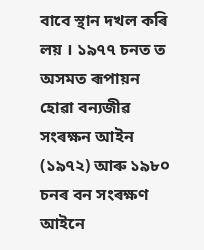বাবে স্থান দখল কৰি লয় । ১৯৭৭ চনত ত অসমত ৰূপায়ন হোৱা বন্যজীৱ সংৰক্ষন আইন (১৯৭২) আৰু ১৯৮০ চনৰ বন সংৰক্ষণ আইনে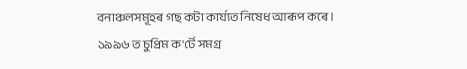বনাঞ্চলসমূহৰ গছ কটা কাৰ্য্যত নিষেধ আৰূপ কৰে । ১৯৯৬ ত চুপ্ৰিম ক'ৰ্টে সমগ্ৰ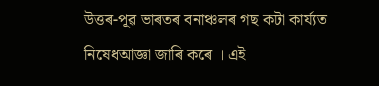উত্তৰ-পূৱ ভাৰতৰ বনাঞ্চলৰ গছ কটা কাৰ্য্যত নিষেধআজ্ঞা জাৰি কৰে । এই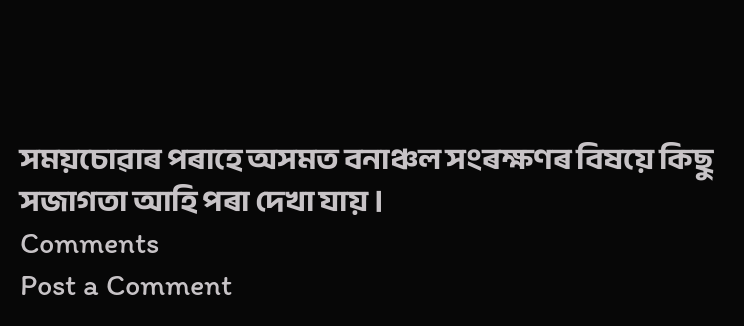সময়চোৱাৰ পৰাহে অসমত বনাঞ্চল সংৰক্ষণৰ বিষয়ে কিছু সজাগতা আহি পৰা দেখা যায় ।
Comments
Post a Comment